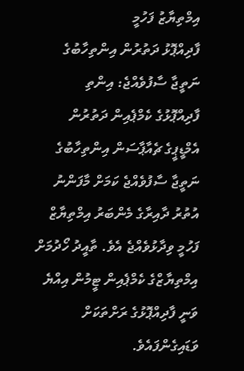އިމްތިޔާޒު ފަހުމީ
ފާދިއްޕޮޅު ދަތުރުން އިންތިހާބުގެ ނަތީޖާ ސާފުވެއްޖެ: އިންތި
ފާދިއްޕޮޅުގެ ކެމްޕެއިން ދަތުރުން އެމްޑީޕީގެ ޗެއާޕާސަން އިންތިހާބުގެ ނަތީޖާ ސާފުވެއްޖެ ކަމަށް މާފަންނު އުތުރު ދާއިރާގެ މެންބަރު އިމްތިޔާޒް ފަހުމީ ވިދާޅުވެއްޖެ އެވެ. ތާއީދު ހޯދުމަށް އިމްތިޔާޒްގެ ކެމްޕެއިން ޓީމުން އިއްޔެ ވަނީ ފާދިއްޕޮޅުގެ ރަށްތަކަށް ވަޑައިގެންފައެވެ.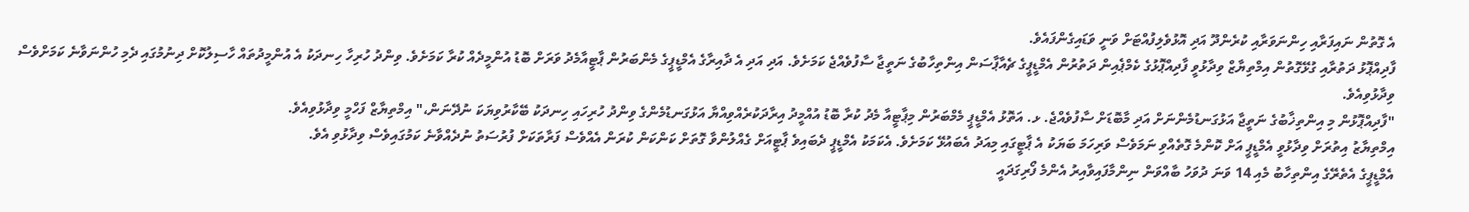އެ ގޮތުން ނައިފަރާއި ހިންނަވަރާއި ކުރެންދޫ އަދި އޮޅުވެލިފުއްޓަށް ވަނީ ވަޑައިގެންފައެވެ.
ފާދިއްޕޮޅު ދަތުރާއި ގުޅޭގޮތުން އިމްތިޔާޒް ވިދާޅުވީ ފާދިއްޕޮޅުގެ ކެމްޕެއިން ދަތުރުން އެމްޑީޕީގެ ޗެއާޕާސަން އިންތިހާބުގެ ނަތީޖާ ސާފުވެއްޖެ ކަމަށެވެ. އަދި އަދި އެ ދާއިރާގެ އެމްޑީޕީގެ މެންބަރުން ޕާޓީއާމެދު ވަރަށް ބޮޑު އުންމީދެއް ކުރާ ކަމަށެވެ. ވިންދު ހުރިހާ ހިނދަކު އެ އުންމީދުތައް ހާސިލުކޮށް ދިނުމުގައި ދެމި ހުންނަވާނެ ކަމަށްވެސް ވިދާޅުވިއެވެ.
"ފާދިއްޕޮޅުން މި އިންތިޚާބުގެ ނަތީޖާ އަޅުގަނޑުމެންނަށް އަދި މާބޮޑަށް ސާފުވެއްޖެ. ޅ. އަތޮޅު އެމްޑީޕީ މެމްބަރުން މިޕާޓީއާ މެދު ކުރާ ބޮޑު އުއްމީދު އިރާދަކުރެއްވިއްޔާ އަޅުގަނޑުމެންގެ ވިންދު ހުރިހައި ހިނދަކު ބޭކާރުވިޔަކަ ނުދޭނަން،" އިމްތިޔާޒް ފަހްމީ ވިދާޅުވިއެވެ.
އިމްތިޔާޒު އިތުރަށް ވިދާޅުވީ އެމްޑީޕީ އަށް ކޮންމެ ގޮތެއްވި ނަމަވެސް ވަރިހަމަ ބަޔަކު އެ ޕާޓީގައި މިއަދު އެބައުޅޭ ކަމަށެވެ. އެކަމަކު އެމްޑީޕީ ދެބައިވެ ޕާޓީއަށް ގެއްލުންވާ ގޮތަށް ކަންކަން ކުރަން އެއްވެސް ފަރާތަކަށް ފުރުސަތު ނުދެއްވާނެ ކަމުގައިވެސް ވިދާޅުވި އެވެ.
އެމްޑީޕީގެ އެތެރޭގެ އިންތިހާބު މެއި 14 ވަނަ ދުވަހު ބާއްވަން ނިންމާފައިވާއިރު އެންމެ ފޯރިގަދައީ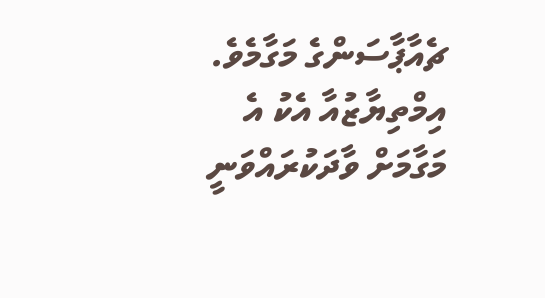ޗެއާޕާސަންގެ މަގާމެވެ. އިމްތިޔާޒުއާ އެކު އެ މަގާމަށް ވާދަކުރައްވަނީ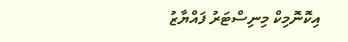އިކޮނޮމިކް މިނިސްޓަރު ފައްޔާޒު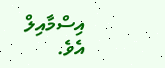އިސްމާއިލް އެވެ.